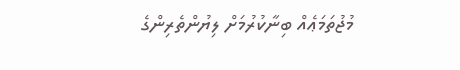މުޖުތަމަޢެއް ބިނާކުރުމަށް ލިޔުންތެރިންގެ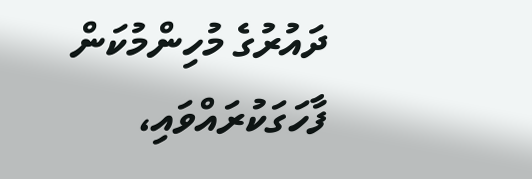ދައުރުގެ މުހިންމުކަން ފާހަގަކުރައްވައި،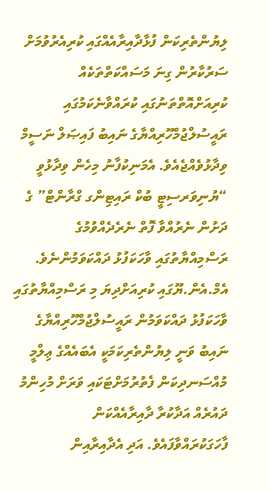ލިޔުންތެރިކަން ފުޅާދާއިރާއެއްގައި ކުރިއެރުވުމަށް ސަރުކާރުން ގިނަ މަސައްކަތްތަކެއް ކުރިއަށްއޮތްތަނުގައި ކުރައްވާނެކަމުގައި ރައީސުލްޖުމްހޫރިއްޔާގެ ނައިބު ފައިޞަލް ނަސީމް ވިދާޅުވެއްޖެއެވެ. އެމަނިކުފާނު މިހެން ވިދާޅުވީ “ޔުނިވަރސިޓީ ބުކް ރައިޓިންގ ގްރާންޓް” ގެ ދަށުން ނެރުއްވާ ފޮތް ނެރެދެއްވުމުގެ ރަސްމިއްޔާތުގައި ވާހަކަފުޅު ދައްކަވަމުންނެވެ.
އެމް.އެން.ޔޫގައި ކުރިއަށްދިޔަ މި ރަސްމިއްޔާތުގައި ވާހަކަފުޅު ދައްކަވަމުން ރައީސުލްޖުމްހޫރިއްޔާގެ ނައިބު ވަނީ ލިޔުންތެރިކަމަކީ އެބައެއްގެ ޢިލްމީ މުއްސަނދިކަން ފެތުރުމަށްޓަކައި ވަރަށް މުހިންމު ދައުރެއް އަދާކުރާ ދާއިރާއެއްކަން ފާހަގަކުރައްވާފައެވެ. އަދި އެދާއިރާއިން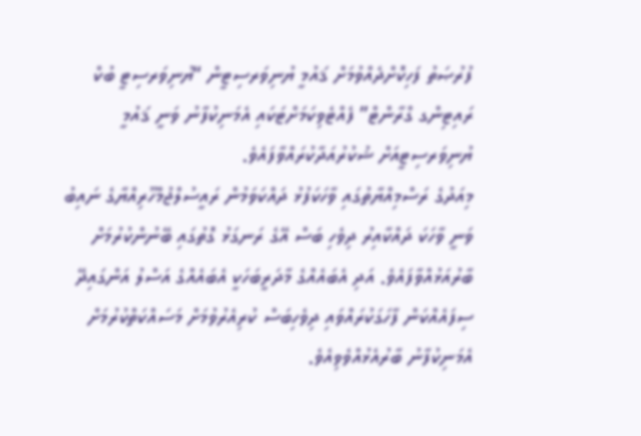ފުރުޞަތު ފަހިކޮށްދެއްވުމަށް ޤައުމީ ޔުނިވަރސިޓީން “ޔުނިވަރސިޓީ ބުކް ރައިޓިންގ ގްރާންޓް” ފެއްޓެވިކަމަށްޓަކައި އެމަނިކުފާނު ވަނީ ޤައުމީ ޔުނިވަރސިޓީއަށް ޝުކުރުއަދާކުރައްވާފައެވެ.
މިއަދުގެ ރަސްމިއްޔާތުގައި ވާހަކަފުޅު ދައްކަވަމުން ރައީސުލްޖުމްހޫރިއްޔާގެ ނައިބު ވަނީ ވާހަކަ ދައްކާއިރު ދިވެހި ބަސް އޭގެ ރަނގަޅު ގޮތުގައި ބޭނުންކުރުމަށް ބާރުއަޅުއްވާފައެވެ. އަދި އެބައެއްގެ މާދަރީބަހަކީ އެބައެއްގެ އަސްލު އަންގައިދޭ ސިފައެއްކަން ފާހަގަކުރައްވައި ދިވެހިބަސް ކުރިއެރުވުމަށް މަސައްކަތްކުރުމަށް އެމަނިކުފާނު ބާރުއެޅުއްވެވިއެވެ.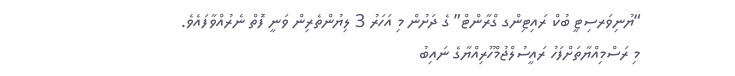“ޔުނިވަރސިޓީ ބުކް ރައިޓިންގ ގްރާންޓް” ގެ ދަށުން މި އަހަރު 3 ލިޔުންތެރިން ވަނީ ފޮތް ނެރުއްވާފައެވެ.
މި ރަސްމިއްޔާތަށްފަހު ރައީސުލްޖުމްހޫރިއްޔާގެ ނައިބު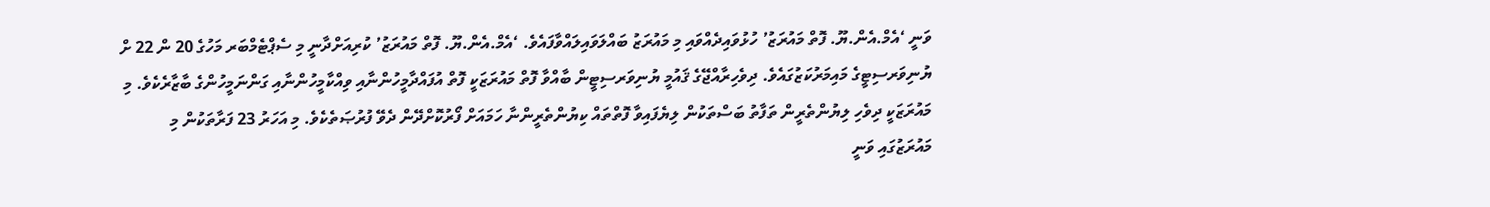ވަނީ ‘އެމް.އެން.ޔޫ. ފޮތް މައުރަޒު’ ހުޅުވައިދެއްވައި މި މައުރަޒު ބައްލަވައިލައްވާފައެވެ. ‘އެމް.އެން.ޔޫ. ފޮތް މައުރަޒު’ ކުރިއަށްދާނީ މި ސެޕްޓެމްބަރ މަހުގެ 20 ން 22 ށް ޔުނިވަރސިޓީގެ މައިމަރުކަޒުގައެވެ. ދިވެހިރާއްޖޭގެ ޤައުމީ ޔުނިވަރސިޓީން ބާއްވާ ފޮތް މައުރަޒަކީ ފޮތް އުފައްދާމީހުންނާއި ވިއްކާމީހުންނާއި ގަންނަމީހުންގެ ބާޒާރެކެވެ. މި މައުރަޒަކީ ދިވެހި ލިޔުންތެރީން ތަފާތު ބަސްތަކުން ލިޔެފައިވާ ފޮތްތައް ކިޔުންތެރީންނާ ހަމައަށް ފޯރުކޮށްދޭން ދެވޭ ފުރުޞަތެކެވެ. މި އަހަރު 23 ފަރާތަކުން މި މައުރަޒުގައި ވަނީ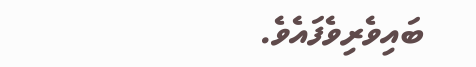ބައިވެރިވެފައެވެ.